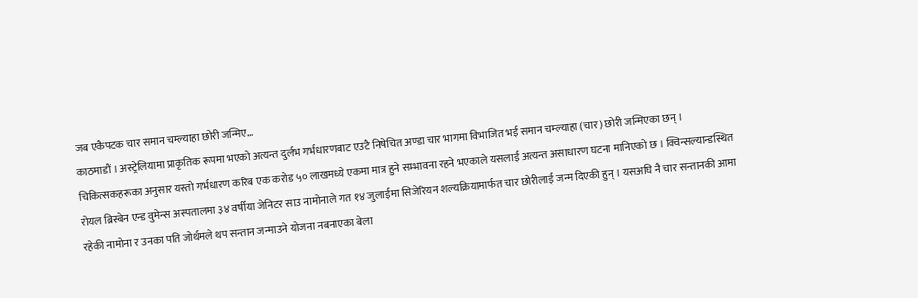जब एकैपटक चार समान चम्ल्याहा छोरी जन्मिए...
काठमाडौं । अस्ट्रेलियामा प्राकृतिक रूपमा भएको अत्यन्त दुर्लभ गर्भधारणबाट एउटै निषेचित अण्डा चार भागमा विभाजित भई समान चम्ल्याहा (चार) छोरी जन्मिएका छन् । चिकित्सकहरूका अनुसार यस्तो गर्भधारण करिब एक करोड ५० लाखमध्ये एकमा मात्र हुने सम्भावना रहने भएकाले यसलाई अत्यन्त असाधारण घटना मानिएको छ । क्विन्सल्यान्डस्थित रोयल ब्रिस्बेन एन्ड वुमेन्स अस्पतालमा ३४ वर्षीया जेनिटर साउ नामोनाले गत १४ जुलाईमा सिजेरियन शल्यक्रियामार्फत चार छोरीलाई जन्म दिएकी हुन् । यसअघि नै चार सन्तानकी आमा रहेकी नामोना र उनका पति जोर्थमले थप सन्तान जन्माउने योजना नबनाएका बेला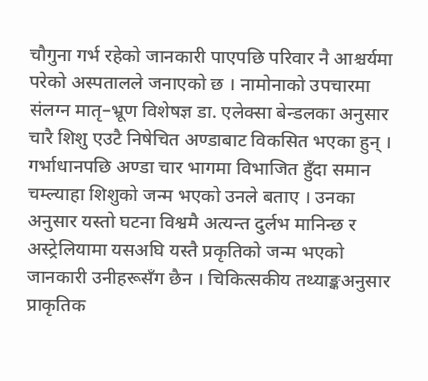चौगुना गर्भ रहेको जानकारी पाएपछि परिवार नै आश्चर्यमा परेको अस्पतालले जनाएको छ । नामोनाको उपचारमा संलग्न मातृ–भ्रूण विशेषज्ञ डा. एलेक्सा बेन्डलका अनुसार चारै शिशु एउटै निषेचित अण्डाबाट विकसित भएका हुन् । गर्भाधानपछि अण्डा चार भागमा विभाजित हुँदा समान चम्ल्याहा शिशुको जन्म भएको उनले बताए । उनका अनुसार यस्तो घटना विश्वमै अत्यन्त दुर्लभ मानिन्छ र अस्ट्रेलियामा यसअघि यस्तै प्रकृतिको जन्म भएको जानकारी उनीहरूसँग छैन । चिकित्सकीय तथ्याङ्कअनुसार प्राकृतिक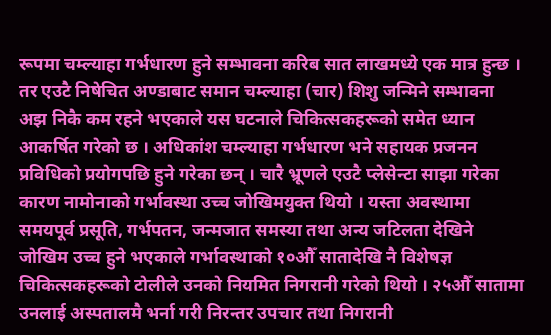रूपमा चम्ल्याहा गर्भधारण हुने सम्भावना करिब सात लाखमध्ये एक मात्र हुन्छ । तर एउटै निषेचित अण्डाबाट समान चम्ल्याहा (चार) शिशु जन्मिने सम्भावना अझ निकै कम रहने भएकाले यस घटनाले चिकित्सकहरूको समेत ध्यान आकर्षित गरेको छ । अधिकांश चम्ल्याहा गर्भधारण भने सहायक प्रजनन प्रविधिको प्रयोगपछि हुने गरेका छन् । चारै भ्रूणले एउटै प्लेसेन्टा साझा गरेका कारण नामोनाको गर्भावस्था उच्च जोखिमयुक्त थियो । यस्ता अवस्थामा समयपूर्व प्रसूति, गर्भपतन, जन्मजात समस्या तथा अन्य जटिलता देखिने जोखिम उच्च हुने भएकाले गर्भावस्थाको १०औँ सातादेखि नै विशेषज्ञ चिकित्सकहरूको टोलीले उनको नियमित निगरानी गरेको थियो । २५औँ सातामा उनलाई अस्पतालमै भर्ना गरी निरन्तर उपचार तथा निगरानी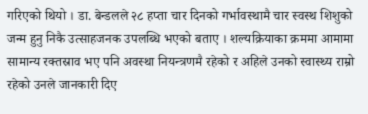गरिएको थियो । डा. बेन्डलले २८ हप्ता चार दिनको गर्भावस्थामै चार स्वस्थ शिशुको जन्म हुनु निकै उत्साहजनक उपलब्धि भएको बताए । शल्यक्रियाका क्रममा आमामा सामान्य रक्तस्राव भए पनि अवस्था नियन्त्रणमै रहेको र अहिले उनको स्वास्थ्य राम्रो रहेको उनले जानकारी दिए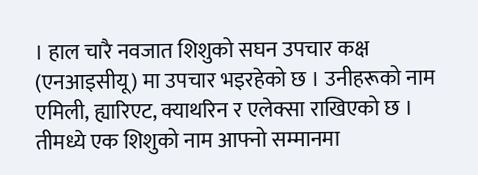। हाल चारै नवजात शिशुको सघन उपचार कक्ष (एनआइसीयू) मा उपचार भइरहेको छ । उनीहरूको नाम एमिली, ह्यारिएट, क्याथरिन र एलेक्सा राखिएको छ । तीमध्ये एक शिशुको नाम आफ्नो सम्मानमा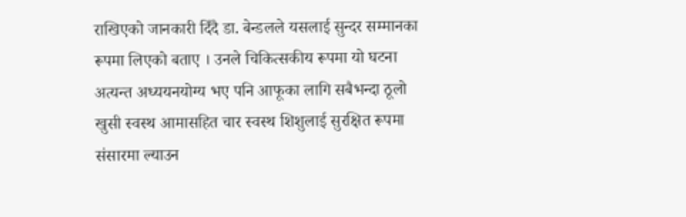राखिएको जानकारी दिँदै डा. बेन्डलले यसलाई सुन्दर सम्मानका रूपमा लिएको बताए । उनले चिकित्सकीय रूपमा यो घटना अत्यन्त अध्ययनयोग्य भए पनि आफूका लागि सबैभन्दा ठूलो खुसी स्वस्थ आमासहित चार स्वस्थ शिशुलाई सुरक्षित रूपमा संसारमा ल्याउन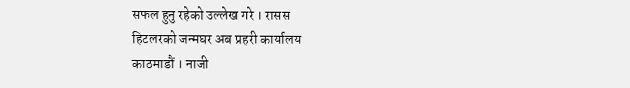सफल हुनु रहेको उल्लेख गरे । रासस
हिटलरको जन्मघर अब प्रहरी कार्यालय
काठमाडौं । नाजी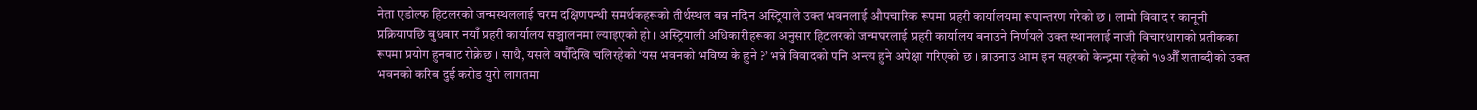नेता एडोल्फ हिटलरको जन्मस्थललाई चरम दक्षिणपन्थी समर्थकहरूको तीर्थस्थल बन्न नदिन अस्ट्रियाले उक्त भवनलाई औपचारिक रूपमा प्रहरी कार्यालयमा रूपान्तरण गरेको छ । लामो विवाद र कानूनी प्रक्रियापछि बुधबार नयाँ प्रहरी कार्यालय सञ्चालनमा ल्याइएको हो । अस्ट्रियाली अधिकारीहरूका अनुसार हिटलरको जन्मघरलाई प्रहरी कार्यालय बनाउने निर्णयले उक्त स्थानलाई नाजी विचारधाराको प्रतीकका रूपमा प्रयोग हुनबाट रोक्नेछ । साथै, यसले वर्षौंदेखि चलिरहेको ‘यस भवनको भविष्य के हुने ?’ भन्ने विवादको पनि अन्त्य हुने अपेक्षा गरिएको छ । ब्राउनाउ आम इन सहरको केन्द्रमा रहेको १७औँ शताब्दीको उक्त भवनको करिब दुई करोड युरो लागतमा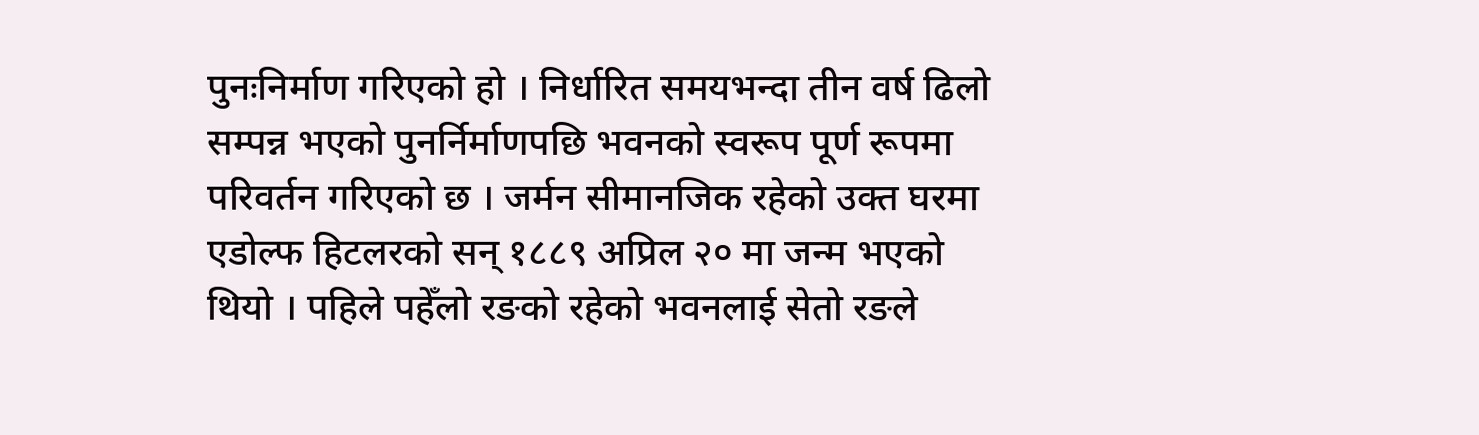पुनःनिर्माण गरिएको हो । निर्धारित समयभन्दा तीन वर्ष ढिलो सम्पन्न भएको पुनर्निर्माणपछि भवनको स्वरूप पूर्ण रूपमा परिवर्तन गरिएको छ । जर्मन सीमानजिक रहेको उक्त घरमा एडोल्फ हिटलरको सन् १८८९ अप्रिल २० मा जन्म भएको थियो । पहिले पहेँलो रङको रहेको भवनलाई सेतो रङले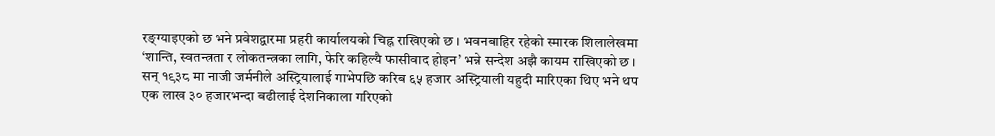रङ्ग्याइएको छ भने प्रवेशद्वारमा प्रहरी कार्यालयको चिह्न राखिएको छ । भवनबाहिर रहेको स्मारक शिलालेखमा ‘शान्ति, स्वतन्त्रता र लोकतन्त्रका लागि, फेरि कहिल्यै फासीवाद होइन’ भन्ने सन्देश अझै कायम राखिएको छ । सन् १९३८ मा नाजी जर्मनीले अस्ट्रियालाई गाभेपछि करिब ६५ हजार अस्ट्रियाली यहुदी मारिएका थिए भने थप एक लाख ३० हजारभन्दा बढीलाई देशनिकाला गरिएको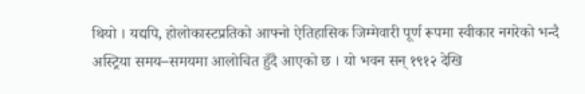थियो । यद्यपि, होलोकास्टप्रतिको आफ्नो ऐतिहासिक जिम्मेवारी पूर्ण रूपमा स्वीकार नगरेको भन्दै अस्ट्रिया समय–समयमा आलोचित हुँदै आएको छ । यो भवन सन् १९१२ देखि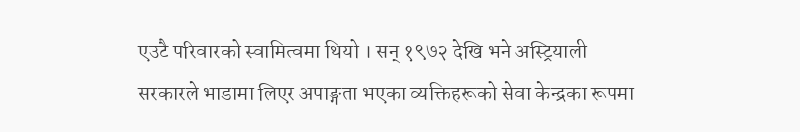एउटै परिवारको स्वामित्वमा थियो । सन् १९७२ देखि भने अस्ट्रियाली सरकारले भाडामा लिएर अपाङ्गता भएका व्यक्तिहरूको सेवा केन्द्रका रूपमा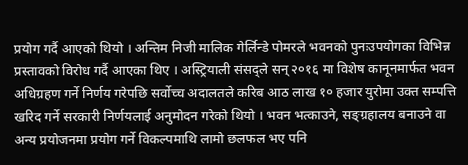प्रयोग गर्दै आएको थियो । अन्तिम निजी मालिक गेर्लिन्डे पोमरले भवनको पुनःउपयोगका विभिन्न प्रस्तावको विरोध गर्दै आएका थिए । अस्ट्रियाली संसद्ले सन् २०१६ मा विशेष कानूनमार्फत भवन अधिग्रहण गर्ने निर्णय गरेपछि सर्वोच्च अदालतले करिब आठ लाख १० हजार युरोमा उक्त सम्पत्ति खरिद गर्ने सरकारी निर्णयलाई अनुमोदन गरेको थियो । भवन भत्काउने, सङ्ग्रहालय बनाउने वा अन्य प्रयोजनमा प्रयोग गर्ने विकल्पमाथि लामो छलफल भए पनि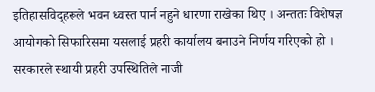इतिहासविद्हरूले भवन ध्वस्त पार्न नहुने धारणा राखेका थिए । अन्ततः विशेषज्ञ आयोगको सिफारिसमा यसलाई प्रहरी कार्यालय बनाउने निर्णय गरिएको हो । सरकारले स्थायी प्रहरी उपस्थितिले नाजी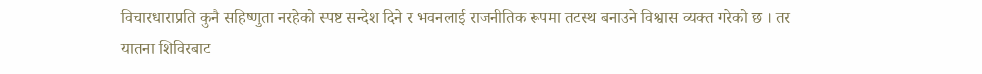विचारधाराप्रति कुनै सहिष्णुता नरहेको स्पष्ट सन्देश दिने र भवनलाई राजनीतिक रूपमा तटस्थ बनाउने विश्वास व्यक्त गरेको छ । तर यातना शिविरबाट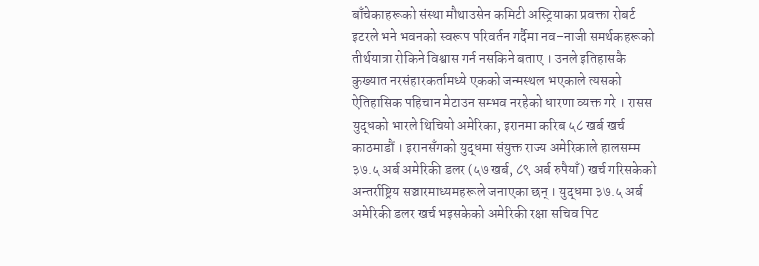बाँचेकाहरूको संस्था मौथाउसेन कमिटी अस्ट्रियाका प्रवक्ता रोबर्ट इटरले भने भवनको स्वरूप परिवर्तन गर्दैमा नव–नाजी समर्थकहरूको तीर्थयात्रा रोकिने विश्वास गर्न नसकिने बताए । उनले इतिहासकै कुख्यात नरसंहारकर्तामध्ये एकको जन्मस्थल भएकाले त्यसको ऐतिहासिक पहिचान मेटाउन सम्भव नरहेको धारणा व्यक्त गरे । रासस
युद्धको भारले थिचियो अमेरिका, इरानमा करिब ५८ खर्ब खर्च
काठमाडौं । इरानसँगको युद्धमा संयुक्त राज्य अमेरिकाले हालसम्म ३७.५ अर्ब अमेरिकी डलर (५७ खर्ब, ८९ अर्ब रुपैयाँ) खर्च गरिसकेको अन्तर्राष्ट्रिय सञ्चारमाध्यमहरूले जनाएका छन् । युद्धमा ३७.५ अर्ब अमेरिकी डलर खर्च भइसकेको अमेरिकी रक्षा सचिव पिट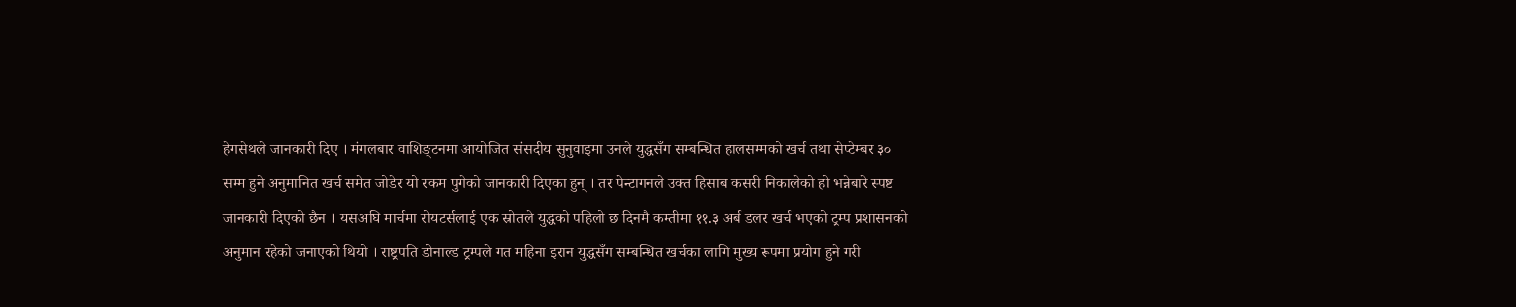हेगसेथले जानकारी दिए । मंगलबार वाशिङ्टनमा आयोजित संसदीय सुनुवाइमा उनले युद्धसँग सम्बन्धित हालसम्मको खर्च तथा सेप्टेम्बर ३० सम्म हुने अनुमानित खर्च समेत जोडेर यो रकम पुगेको जानकारी दिएका हुन् । तर पेन्टागनले उक्त हिसाब कसरी निकालेको हो भन्नेबारे स्पष्ट जानकारी दिएको छैन । यसअघि मार्चमा रोयटर्सलाई एक स्रोतले युद्धको पहिलो छ दिनमै कम्तीमा ११.३ अर्ब डलर खर्च भएको ट्रम्प प्रशासनको अनुमान रहेको जनाएको थियो । राष्ट्रपति डोनाल्ड ट्रम्पले गत महिना इरान युद्धसँग सम्बन्धित खर्चका लागि मुख्य रूपमा प्रयोग हुने गरी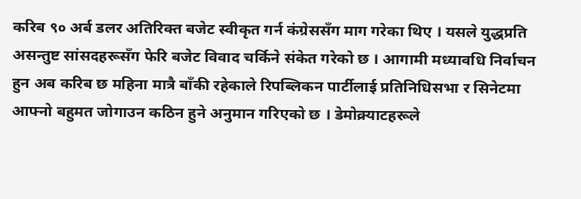करिब ९० अर्ब डलर अतिरिक्त बजेट स्वीकृत गर्न कंग्रेससँग माग गरेका थिए । यसले युद्धप्रति असन्तुष्ट सांसदहरूसँग फेरि बजेट विवाद चर्किने संकेत गरेको छ । आगामी मध्यावधि निर्वाचन हुन अब करिब छ महिना मात्रै बाँकी रहेकाले रिपब्लिकन पार्टीलाई प्रतिनिधिसभा र सिनेटमा आफ्नो बहुमत जोगाउन कठिन हुने अनुमान गरिएको छ । डेमोक्र्याटहरूले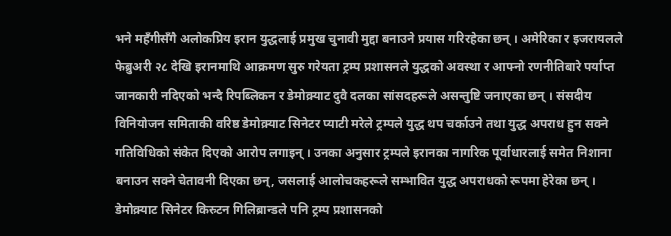भने महँगीसँगै अलोकप्रिय इरान युद्धलाई प्रमुख चुनावी मुद्दा बनाउने प्रयास गरिरहेका छन् । अमेरिका र इजरायलले फेब्रुअरी २८ देखि इरानमाथि आक्रमण सुरु गरेयता ट्रम्प प्रशासनले युद्धको अवस्था र आफ्नो रणनीतिबारे पर्याप्त जानकारी नदिएको भन्दै रिपब्लिकन र डेमोक्र्याट दुवै दलका सांसदहरूले असन्तुष्टि जनाएका छन् । संसदीय विनियोजन समिताकी वरिष्ठ डेमोक्र्याट सिनेटर प्याटी मरेले ट्रम्पले युद्ध थप चर्काउने तथा युद्ध अपराध हुन सक्ने गतिविधिको संकेत दिएको आरोप लगाइन् । उनका अनुसार ट्रम्पले इरानका नागरिक पूर्वाधारलाई समेत निशाना बनाउन सक्ने चेतावनी दिएका छन्, जसलाई आलोचकहरूले सम्भावित युद्ध अपराधको रूपमा हेरेका छन् । डेमोक्र्याट सिनेटर किस्र्टन गिलिब्रान्डले पनि ट्रम्प प्रशासनको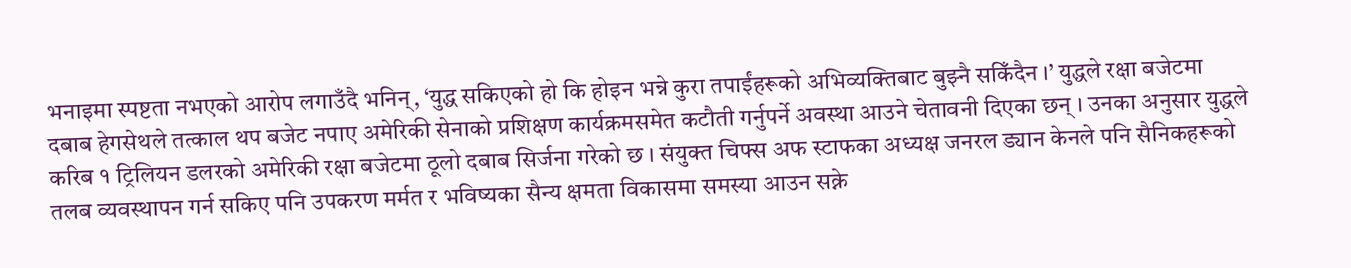भनाइमा स्पष्टता नभएको आरोप लगाउँदै भनिन्, ‘युद्ध सकिएको हो कि होइन भन्ने कुरा तपाईंहरूको अभिव्यक्तिबाट बुझ्नै सकिँदैन ।’ युद्धले रक्षा बजेटमा दबाब हेगसेथले तत्काल थप बजेट नपाए अमेरिकी सेनाको प्रशिक्षण कार्यक्रमसमेत कटौती गर्नुपर्ने अवस्था आउने चेतावनी दिएका छन् । उनका अनुसार युद्धले करिब १ ट्रिलियन डलरको अमेरिकी रक्षा बजेटमा ठूलो दबाब सिर्जना गरेको छ । संयुक्त चिफ्स अफ स्टाफका अध्यक्ष जनरल ड्यान केनले पनि सैनिकहरूको तलब व्यवस्थापन गर्न सकिए पनि उपकरण मर्मत र भविष्यका सैन्य क्षमता विकासमा समस्या आउन सक्ने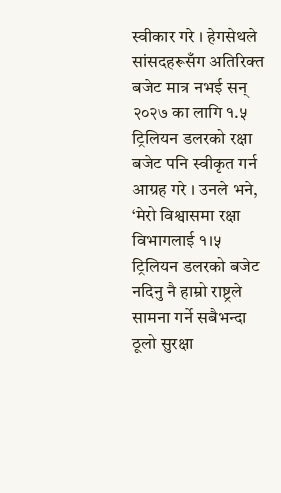स्वीकार गरे । हेगसेथले सांसदहरूसँग अतिरिक्त बजेट मात्र नभई सन् २०२७ का लागि १.५ ट्रिलियन डलरको रक्षा बजेट पनि स्वीकृत गर्न आग्रह गरे । उनले भने, ‘मेरो विश्वासमा रक्षा विभागलाई १।५ ट्रिलियन डलरको बजेट नदिनु नै हाम्रो राष्ट्रले सामना गर्ने सबैभन्दा ठूलो सुरक्षा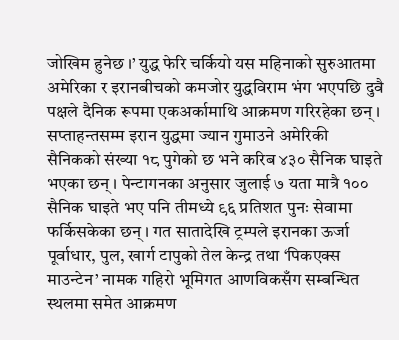जोखिम हुनेछ ।’ युद्ध फेरि चर्कियो यस महिनाको सुरुआतमा अमेरिका र इरानबीचको कमजोर युद्धविराम भंग भएपछि दुवै पक्षले दैनिक रूपमा एकअर्कामाथि आक्रमण गरिरहेका छन् । सप्ताहन्तसम्म इरान युद्धमा ज्यान गुमाउने अमेरिकी सैनिकको संख्या १८ पुगेको छ भने करिब ४३० सैनिक घाइते भएका छन् । पेन्टागनका अनुसार जुलाई ७ यता मात्रै १०० सैनिक घाइते भए पनि तीमध्ये ९६ प्रतिशत पुनः सेवामा फर्किसकेका छन् । गत सातादेखि ट्रम्पले इरानका ऊर्जा पूर्वाधार, पुल, खार्ग टापुको तेल केन्द्र तथा ‘पिकएक्स माउन्टेन’ नामक गहिरो भूमिगत आणविकसँग सम्बन्धित स्थलमा समेत आक्रमण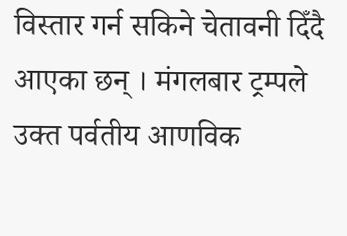विस्तार गर्न सकिने चेतावनी दिँदै आएका छन् । मंगलबार ट्रम्पले उक्त पर्वतीय आणविक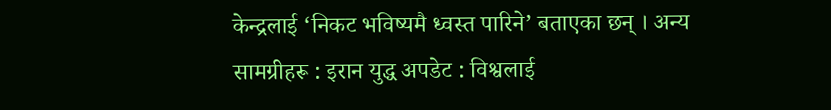केन्द्रलाई ‘निकट भविष्यमै ध्वस्त पारिने’ बताएका छन् । अन्य सामग्रीहरू : इरान युद्ध अपडेट : विश्वलाई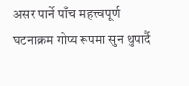असर पार्ने पाँच महत्त्वपूर्ण घटनाक्रम गोप्य रूपमा सुन थुपार्दै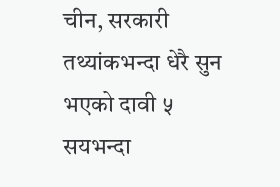चीन, सरकारी तथ्यांकभन्दा धेरै सुन भएको दावी ५ सयभन्दा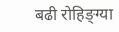बढी रोहिङ्ग्या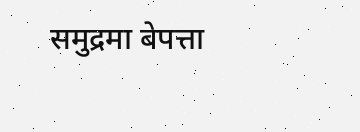समुद्रमा बेपत्ता